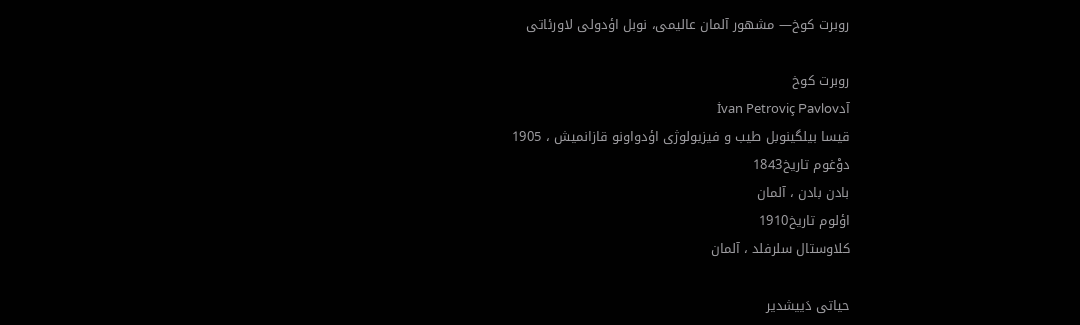روبرت کوخ— مشهور آلمان عالیمی، نوبل اؤدولی لاورئاتی

روبرت کوخ
آدİvan Petroviç Pavlov
قیسا بیلگینوبل طیب و فیزیولوژی اؤدواونو قازانمیش ، 1905
دوْغوم تاریخ1843
بادن بادن ، آلمان
اؤلوم تاریخ1910
کلاوستال سلرفلد ، آلمان

حیاتی دَییشدیر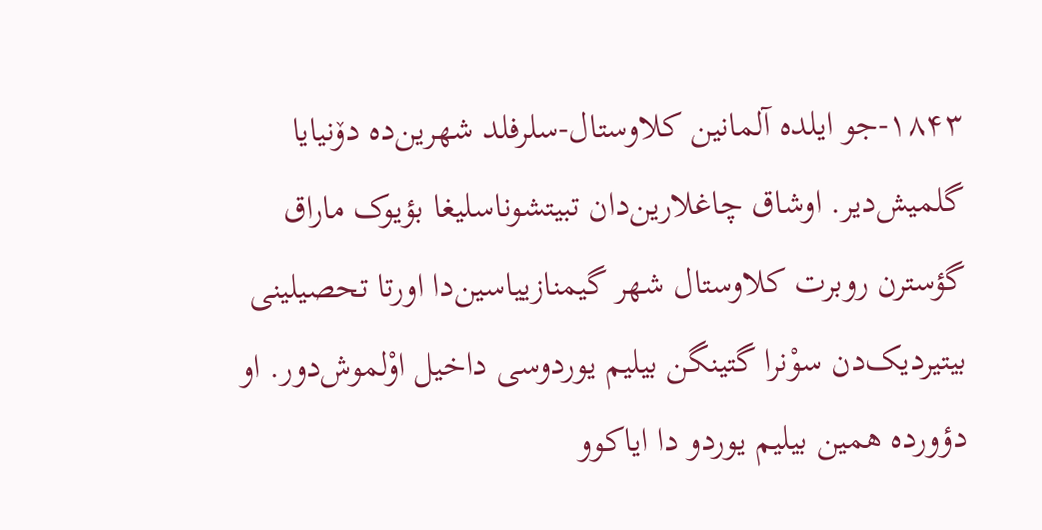۱۸۴۳-جو ایلده آلمانین کلاوستال-سلرفلد شهرین‌ده دۆنیایا گلمیش‌دیر. اوشاق چاغلارین‌دان تبیتشوناسلیغا بؤیوک ماراق گؤسترن روبرت کلاوستال شهر گیمنازییاسین‌دا اورتا تحصیلینی بیتیردیک‌دن سوْنرا گتینگن بیلیم یوردوسی داخیل اوْلموش‌دور. او دؤورده همین بیلیم یوردو دا ایاکوو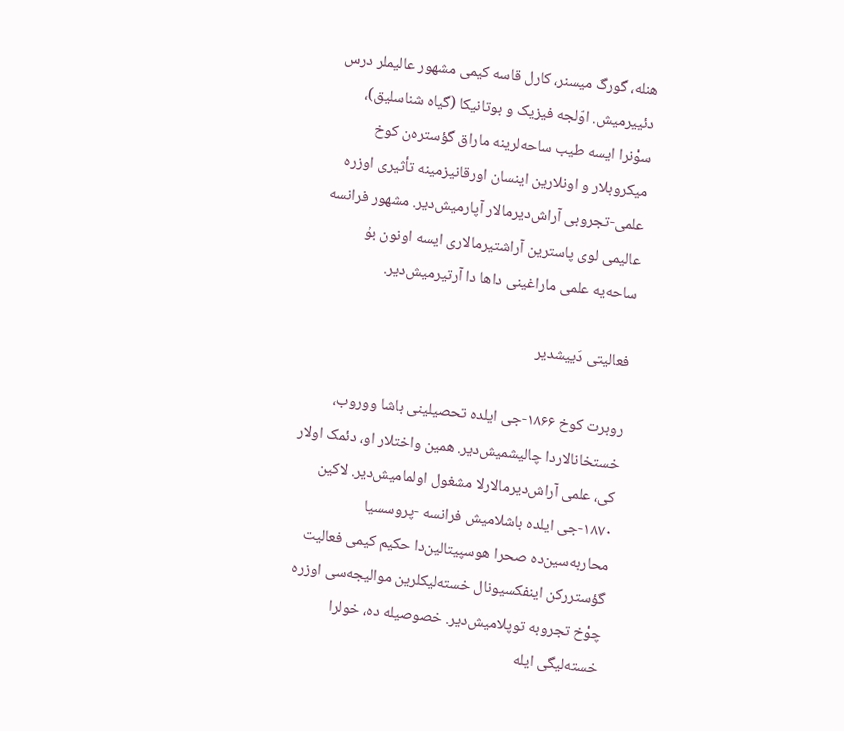هنله، گورگ میسنر، کارل قاسه کیمی مشهور عالیملر درس دئییرمیش. اوّلجه فیزیک و بوتانیکا (گیاه شناسلیق)، سوْنرا ایسه طیب ساحه‌لرینه ماراق گؤستره‌ن کوخ میکروبلار و اونلارین اینسان اورقانیزمینه تأثیری اوزره علمی-تجروبی آراش‌دیرمالار آپارمیش‌دیر. مشهور فرانسه عالیمی لوی پاسترین آراشتیرمالاری ایسه اونون بۇ ساحه‌یه علمی ماراغینی داها دا آرتیرمیش‌دیر.

فعالیتی دَییشدیر

روبرت کوخ ۱۸۶۶-جی ایلده تحصیلینی باشا ووروب، خستخانالاردا چالیشمیش‌دیر. همین واختلار او، دئمک اولار کی، علمی آراش‌دیرمالارلا مشغول اولمامیش‌دیر. لاکین ۱۸۷۰-جی ایلده باشلامیش فرانسه -پروسسیا محاربه‌سین‌ده صحرا هوسپیتالین‌دا حکیم کیمی فعالیت گؤستررکن اینفکسیونال خسته‌لیکلرین موالیجه‌سی اوزره چوْخ تجروبه توپلامیش‌دیر. خصوصیله ده، خولرا خسته‌لیگی ایله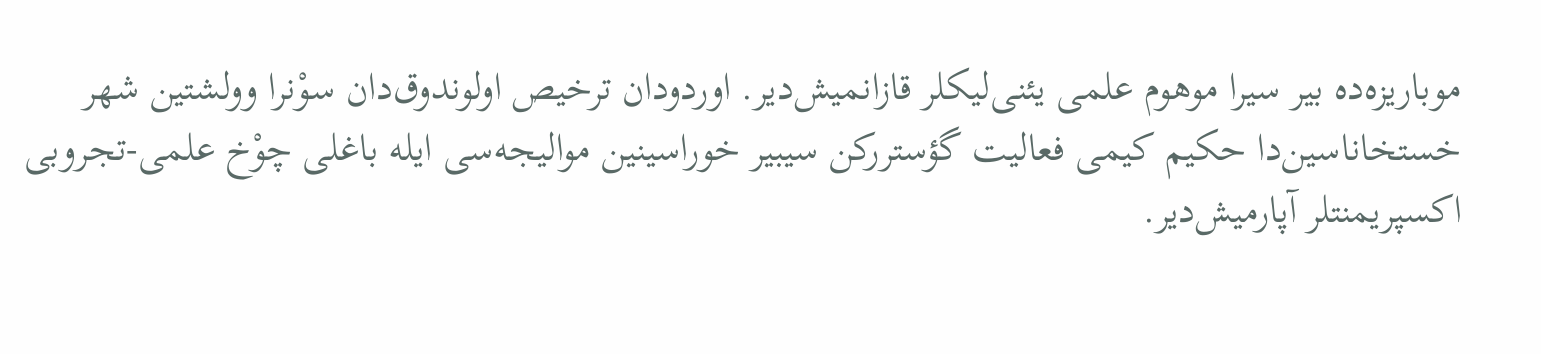موباریزه‌ده بیر سیرا موهوم علمی یئنی‌لیکلر قازانمیش‌دیر. اوردودان ترخیص اولوندوق‌دان سوْنرا وولشتین شهر خستخاناسین‌دا حکیم کیمی فعالیت گؤستررکن سیبیر خوراسینین موالیجه‌سی ایله باغلی چوْخ علمی-تجروبی اکسپریمنتلر آپارمیش‌دیر.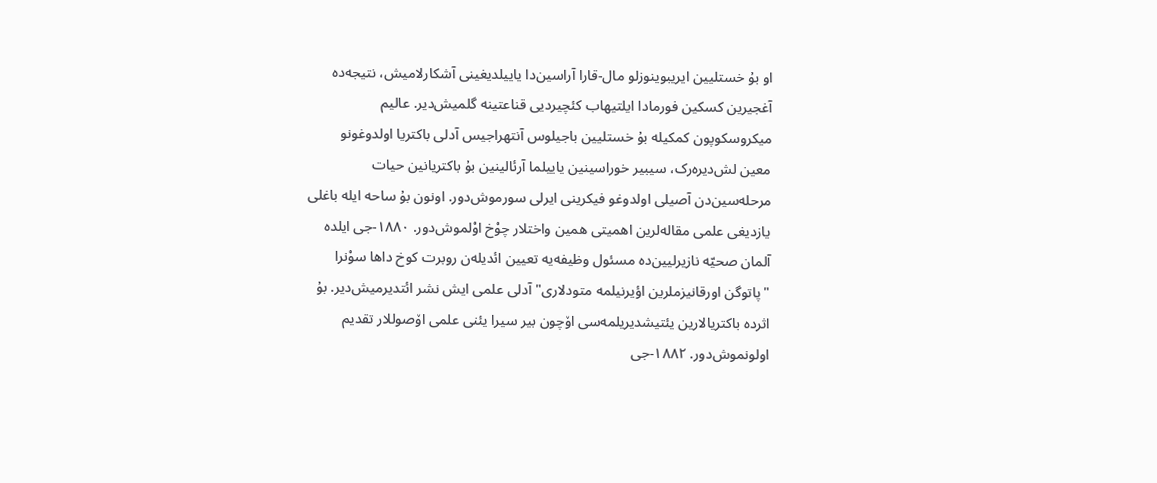او بۇ خستلیین ایریبوینوزلو مال-قارا آراسین‌دا یاییلدیغینی آشکارلامیش، نتیجه‌ده آغجیرین کسکین فورمادا ایلتیهاب کئچیردیی قناعتینه گلمیش‌دیر. عالیم میکروسکوپون کمکیله بۇ خستلیین باجیلوس آنتهراجیس آدلی باکتریا اولدوغونو معین لش‌دیره‌رک، سیبیر خوراسینین یاییلما آرئالینین بۇ باکتریانین حیات مرحله‌سین‌دن آصیلی اولدوغو فیکرینی ایرلی سورموش‌دور. اونون بۇ ساحه ایله باغلی یازدیغی علمی مقاله‌لرین اهمیتی همین واختلار چوْخ اوْلموش‌دور. ۱۸۸۰-جی ایلده آلمان صحیّه نازیرلیین‌ده مسئول وظیفه‌یه تعیین ائدیله‌ن روبرت کوخ داها سوْنرا "پاتوگن اورقانیزملرین اؤیرنیلمه متودلاری" آدلی علمی ایش نشر ائتدیرمیش‌دیر. بۇ اثرده باکتریالارین یئتیشدیریلمه‌سی اۆچون بیر سیرا یئنی علمی اۆصوللار تقدیم اولونموش‌دور. ۱۸۸۲-جی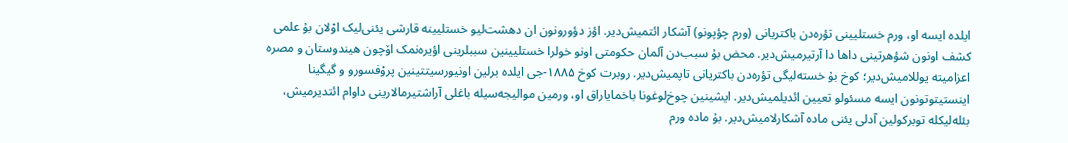ایلده ایسه او، ورم خستلیینی تؤره‌دن باکتریانی (ورم چؤپونو) آشکار ائتمیش‌دیر. اؤز دؤورونون ان دهشت‌لیو خستلیینه قارشی یئنی‌لیک اوْلان بۇ علمی کشف اونون شؤهرتینی داها دا آرتیرمیش‌دیر. محض بۇ سبب‌دن آلمان حکومتی اونو خولرا خستلیینین سببلرینی اؤیره‌نمک اۆچون هیندوستان و مصره اعزامیته یوللامیش‌دیر؛ کوخ بۇ خسته‌لیگی تؤره‌دن باکتریانی تاپمیش‌دیر. روبرت کوخ ۱۸۸۵-جی ایلده برلین اونیورسیتتینین پروْفسورو و گیگینا اینستیتوتونون ایسه مسئولو تعیین ائدیلمیش‌دیر. ایشینین چوخ‌لوغونا باخمایاراق او، ورمین موالیجه‌سیله باغلی آراشتیرمالارینی داوام ائتدیرمیش، بئله‌لیکله توبرکولین آدلی یئنی ماده آشکارلامیش‌دیر. بۇ ماده ورم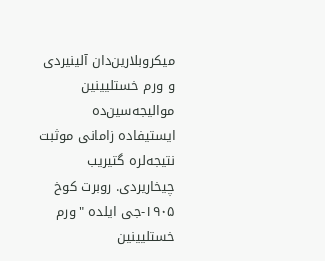میکروبلارین‌دان آلینیردی و ورم خستلیینین موالیجه‌سین‌ده ایستیفاده زامانی موثبت نتیجه‌لره گتیریب چیخاریردی. روبرت کوخ ۱۹۰۵-جی ایلده "ورم خستلیینین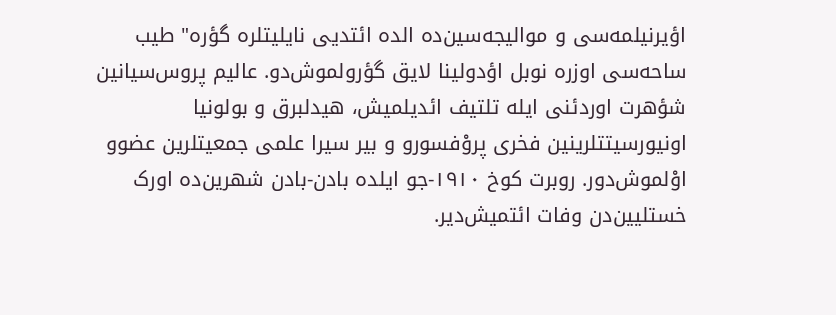اؤیرنیلمه‌سی و موالیجه‌سین‌ده الده ائتدیی نایلیتلره گؤره" طیب ساحه‌سی اوزره نوبل اؤدولینا لایق گؤرولموش‌دو. عالیم پروس‌سیانین شؤهرت اوردئنی ایله تلتیف ائدیلمیش، هیدلبرق و بولونیا اونیورسیتتلرینین فخری پروْفسورو و بیر سیرا علمی جمعیتلرین عضوو اوْلموش‌دور. روبرت کوخ ۱۹۱۰-جو ایلده بادن-بادن شهرین‌ده اورک خستلیین‌دن وفات ائتمیش‌دیر.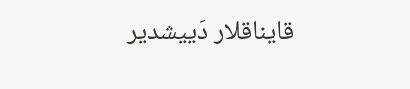قایناقلار دَییشدیر